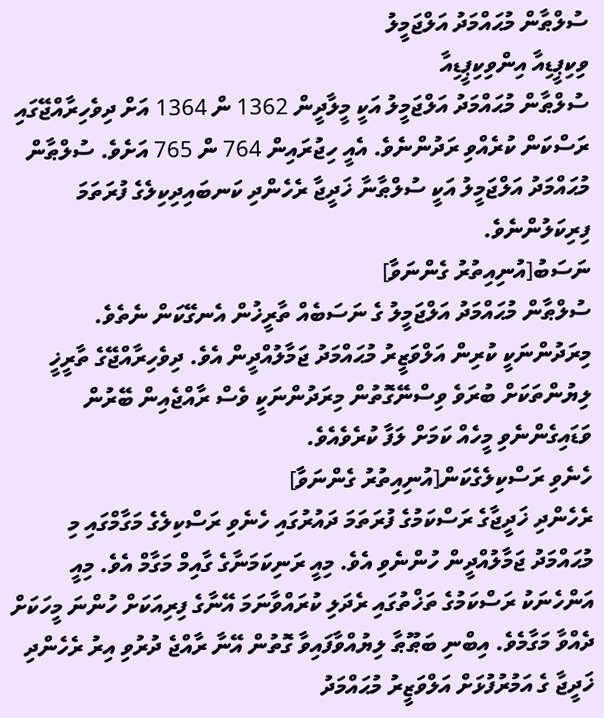ސުލްޠާން މުޙައްމަދު އަލްޖަމީލު
ވިކިޕީޑިއާ އިންވިކިޕީޑިއާ
ސުލްޠާން މުޙައްމަދު އަލްޖަމީލު އަކީ މީލާދީން 1362 ން 1364 އަށް ދިވެހިރާއްޖޭގައި ރަސްކަން ކުރެއްވި ރަދުންނެވެ. އެއީ ހިޖުރައިން 764 ން 765 އަށެވެ. ސުލްޠާން މުޙައްމަދު އަލްޖަމީލު އަކީ ސުލްޠާނާ ޚަދީޖާ ރެހެންދި ކަނބައިދިކިލެގެ ފުރަތަމަ ފިރިކަލުންނެވެ.
ނަސަބު[އުނިއިތުރު ގެންނަވާ]
ސުލްޠާން މުޙައްމަދު އަލްޖަމީލު ގެ ނަސަބެއް ތާރީޚުން އެނގޭކަން ނެތެވެ. މިރަދުންނަކީ ކުރިން އަލްވަޒީރު މުޙައްމަދު ޖަމާލުއްދީން އެވެ. ދިވެހިރާއްޖޭގެ ތާރީޚީ ލިޔުންތަކަށް ބުރަވެ ވިސްނޭގޮތުން މިރަދުންނަކީ ވެސް ރާއްޖެއިން ބޭރުން ވަޑައިގެންނެވި މީހެއް ކަމަށް ލަފާ ކުރެވެއެވެ.
ހެނެވި ރަސްކިލެގެކަން[އުނިއިތުރު ގެންނަވާ]
ރެހެންދި ޚަދީޖާގެ ރަސްކަމުގެ ފުރަތަމަ ދައުރުގައި ހެނެވި ރަސްކިލެގެ މަގާމްގައި މި މުޙައްމަދު ޖަމާލުއްދީން ހުންނެވި އެވެ. މިއީ ރަނިކަމަނާގެ ގާއިމް މަގާމް އެވެ. މިއީ އަންހެނަކު ރަސްކަމުގެ ތަޚްތުގައި ރެދަލި ކުރައްވާނަމަ އޭނާގެ ފިރިއަކަށް ހުންނަ މީހަކަށް ދެއްވާ މަގާމެވެ. އިބްނި ބަޠޫޠާ ލިޔުއްވާފައިވާ ގޮތުން އޭނާ ރާއްޖެ ދުރުވި އިރު ރެހެންދި ޚަދީޖާ ގެ އަމުރުފުޅަށް އަލްވަޒީރު މުޙައްމަދު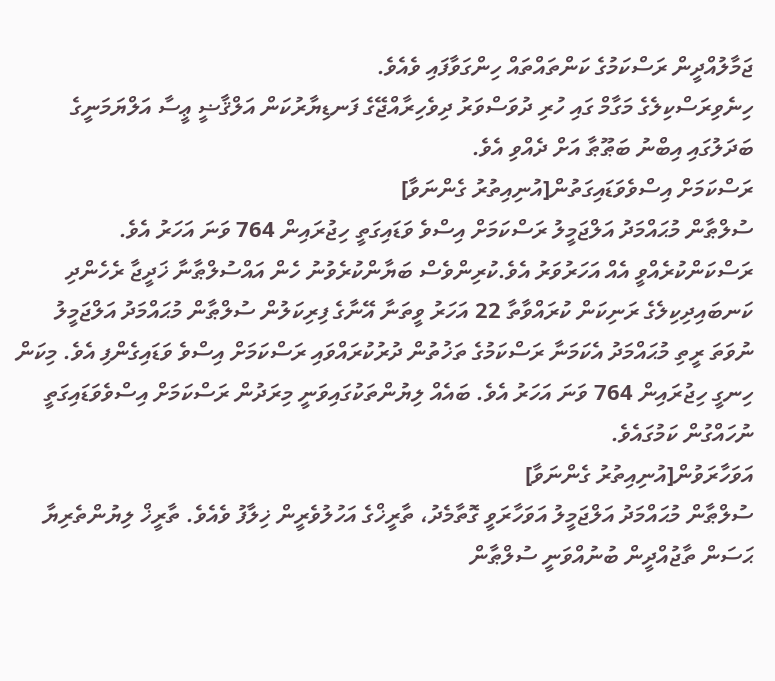ޖަމާލުއްދީން ރަސްކަމުގެ ކަންތައްތައް ހިންގަވާފައި ވެއެވެ.
ހިނެވިރަސްކިލެގެ މަގާމް ގައި ހުރި ދުވަސްވަރު ދިވެހިރާއްޖޭގެ ފަނޑިޔާރުކަން އަލްޤާޟީ ޢީސާ އަލްޔަމަނީގެ ބަދަލުގައި އިބްނު ބަޠޫޠާ އަށް ދެއްވި އެވެ.
ރަސްކަމަށް އިސްވެވަޑައިގަތުން[އުނިއިތުރު ގެންނަވާ]
ސުލްޠާން މުޙައްމަދު އަލްޖަމީލު ރަސްކަމަށް އިސްވެ ވަޑައިގަތީ ހިޖުރައިން 764 ވަނަ އަހަރު އެވެ. ރަސްކަންކުރެއްވީ އެއް އަހަރުވަރު އެވެ.ކުރިންވެސް ބަޔާންކުރެވުނު ހެން އައްސުލްޠާނާ ޚަދީޖާ ރެހެންދި ކަނބައިދިކިލެގެ ރަނިކަން ކުރައްވާތާ 22 އަހަރު ވީތަނާ އޭނާގެ ފިރިކަލުން ސުލްޠާން މުޙައްމަދު އަލްޖަމީލު ނުވަތަ ރީތި މުޙައްމަދު އެކަމަނާ ރަސްކަމުގެ ތަޚުތުން ދުރުކުރައްވައި ރަސްކަމަށް އިސްވެ ވަޑައިގެންފި އެވެ. މިކަން ހިނގީ ހިޖުރައިން 764 ވަނަ އަހަރު އެވެ. ބައެއް ލިޔުންތަކުގައިވަނީ މިރަދުން ރަސްކަމަށް އިސްވެވަޑައިގަތީ ނުހައްގުން ކަމުގައެވެ.
އަވަހާރަވުން[އުނިއިތުރު ގެންނަވާ]
ސުލްޠާން މުޙައްމަދު އަލްޖަމީލު އަވަހާރަވީ ގޮތާމެދު، ތާރީޚްގެ އަހުލުވެރީން ޚިލާފު ވެއެވެ. ތާރީޚް ލިޔުންތެރިޔާ ޙަސަން ތާޖުއްދީން ބުނުއްވަނީ ސުލްޠާން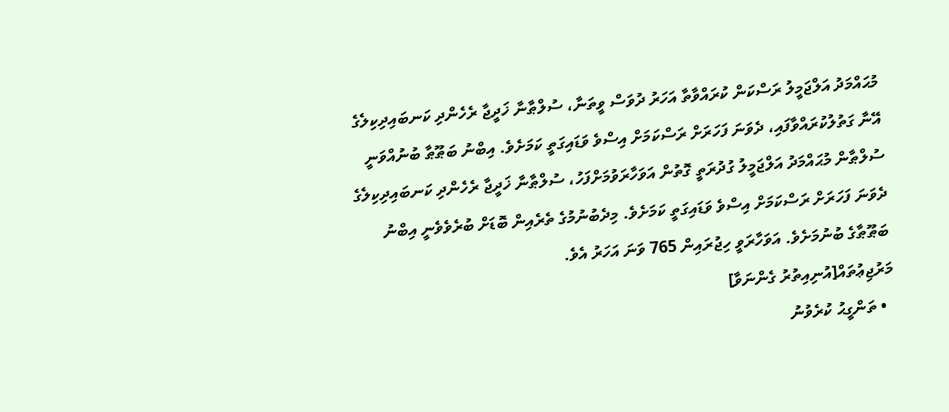މުޙައްމަދު އަލްޖަމީލު ރަސްކަން ކުރައްވާތާ އަހަރު ދުވަސް ވީތަނާ، ސުލްޠާނާ ޚަދީޖާ ރެހެންދި ކަނބައިދިކިލެގެ އޭނާ ގަތުލުކުރައްވާފައި، ދެވަނަ ފަހަރަށް ރަސްކަމަށް އިސްވެ ވަޑައިގަތީ ކަމަށެވެ. އިބްނު ބަޠޫޠާ ބުނުއްވަނީ ސުލްޠާން މުޙައްމަދު އަލްޖަމީލު ގުދުރަތީ ގޮތުން އަވަހާރަވުމަށްފަހު، ސުލްޠާނާ ޚަދީޖާ ރެހެންދި ކަނބައިދިކިލެގެ ދެވަނަ ފަހަރަށް ރަސްކަމަށް އިސްވެ ވަޑައިގަތީ ކަމަށެވެ. މިދެބުނުމުގެ ތެރެއިން ބޮޑަށް ބުރެވެވެނީ އިބްނު ބަޠޫޠާގެ ބުނުމަށެވެ. އަވަހާރަވީ ހިޖުރައިން 765 ވަނަ އަހަރު އެވެ.
މަރުޖިޢުތައް[އުނިއިތުރު ގެންނަވާ]
  • ތަންގީޙު ކުރެވުނު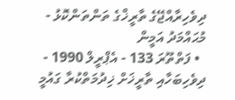ދިވެހިރާއްޖޭގެ ތާރީޚްގެ ތަންތަންކޮޅު - މުޙައްމަދު އަމީން
  • ފަތްތޫރަ 133 - އެޕްރީލް 1990 - ދިވެހިބަހާއި ތާރީޚަށް ޚިދުމަތްކުރާ ގައުމީ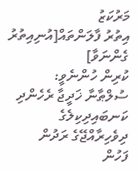މަރުކަޒު
އިތުރު ފާލަންތައް[އުނިއިތުރު ގެންނަވާ]
ކުރިން ހުންނެވީ:
ސުލްޠާނާ ޚަދީޖާ ރެހެންދި ކަނބައިދިކިލެގެ
ދިވެހިރާއްޖޭގެ ރަދުން
ފަހުން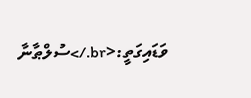ވަޑައިގަތީ:<br./>ސުލްޠާނާ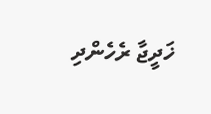ޚަދީޖާ ރެހެންދި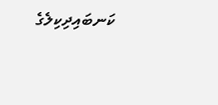ކަނބައިދިކިލެގެ